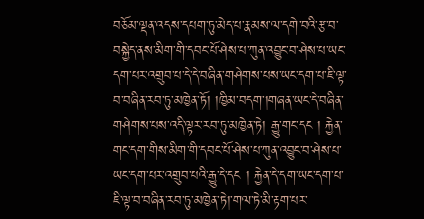བཅོམ་ལྡན་འདས་དཔག་ཏུ་མེད་པ་རྣམས་ལ་དགེ་བའི་རྩ་བ་བསྐྱེད་ནས་མིག་གི་དབང་པོ་ཤེས་པ་ཀུན་འབྱུང་བ་ཤེས་པ་ཡང་དག་པར་འགྲུབ་པ་དེ་དེ་བཞིན་གཤེགས་པས་ཡང་དག་པ་ཇི་ལྟ་བ་བཞིན་རབ་ཏུ་མཁྱེན་ཏོ། །ཁྱིམ་བདག་།གཞན་ཡང་དེ་བཞིན་གཤེགས་པས་འདི་ལྟར་རབ་ཏུ་མཁྱེན་ཏེ། རྒྱུ་གང་དང ། རྐྱེན་གང་དག་གིས་མིག་གི་དབང་པོ་ཤེས་པ་ཀུན་འབྱུང་བ་ཤེས་པ་ཡང་དག་པར་འགྲུབ་པའི་རྒྱུ་དེ་དང ། རྐྱེན་དེ་དག་ཡང་དག་པ་ཇི་ལྟ་བ་བཞིན་རབ་ཏུ་མཁྱེན་ཏེ།་གལ་ཏེ་མི་རྟག་པར་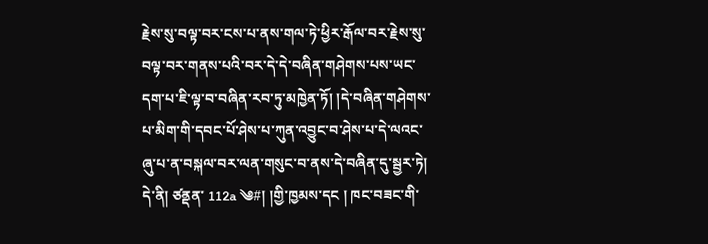རྗེས་སུ་བལྟ་བར་ངས་པ་ནས་གལ་ཏེ་ཕྱིར་རྒོལ་བར་རྗེས་སུ་བལྟ་བར་གནས་པའི་བར་དེ་དེ་བཞིན་གཤེགས་པས་ཡང་དག་པ་ཇི་ལྟ་བ་བཞིན་རབ་ཏུ་མཁྱེན་ཏོ། །དེ་བཞིན་གཤེགས་པ་མིག་གི་དབང་པོ་ཤེས་པ་ཀུན་འབྱུང་བ་ཤེས་པ་དེ་ལའང་ཞུ་པ་ན་བསྐལ་བར་ལན་གསུང་བ་ནས་དེ་བཞིན་དུ་སྦྱར་ཏེ། དེ་ནི། ཙནྡན་ 112a ༄#། །གྱི་ཁྱམས་དང ། ཁང་བཟང་གི་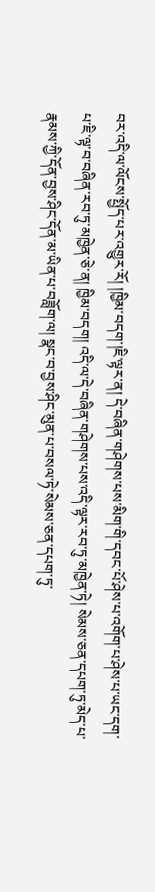བར་འདི་ལ་ལོངས་སྤྱོད་པར་འགྱུར་རོ། །ཁྱིམ་བདག་།ཇི་ལྟར་ན། དེ་བཞིན་གཤེགས་པས་མིག་གི་དབང་པོ་ཤེས་པ་འགོག་པ་ཤེས་པ་ཡང་དག་པ་ཇི་ལྟ་བ་བཞིན་རབ་ཏུ་མཁྱེན་ཅེ་ན། ཁྱིམ་བདག། འདི་ལ་དེ་བཞིན་གཤེགས་པས་འདི་ལྟར་རབ་ཏུ་མཁྱེན་ཏེ། སེམས་ཅན་དཔག་ཏུ་མེད་པ་རྣམས་ཀྱི་དོན་བྱས་ཤིང་དོན་མ་ཡིན་པ་བཟློག་ལ། སྣང་བ་བྱས་ཤིང་མུན་པ་བསལ་ཏེ་སེམས་ཅན་དཔག་ཏུ་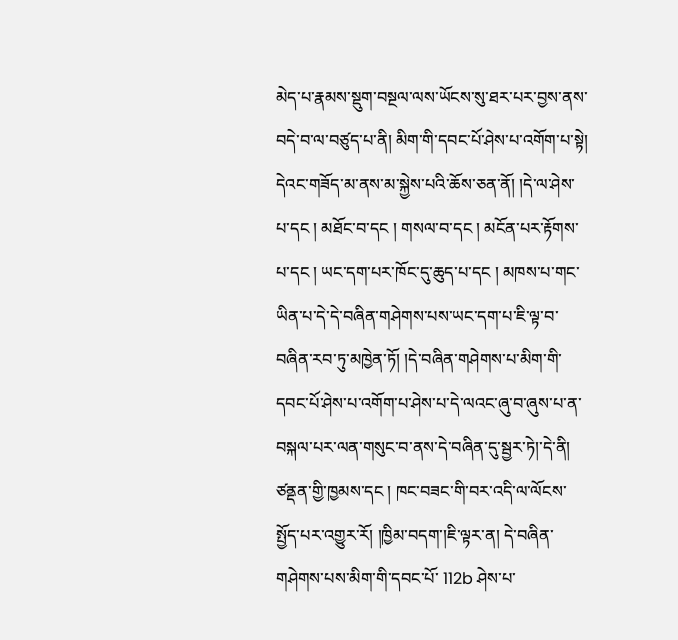མེད་པ་རྣམས་སྡུག་བསྔལ་ལས་ཡོངས་སུ་ཐར་པར་བྱས་ནས་བདེ་བ་ལ་བཙུད་པ་ནི། མིག་གི་དབང་པོ་ཤེས་པ་འགོག་པ་སྟེ། དེའང་གཟོད་མ་ནས་མ་སྐྱེས་པའི་ཆོས་ཅན་ནོ། །དེ་ལ་ཤེས་པ་དང ། མཐོང་བ་དང ། གསལ་བ་དང ། མངོན་པར་རྟོགས་པ་དང ། ཡང་དག་པར་ཁོང་དུ་ཆུད་པ་དང ། མཁས་པ་གང་ཡིན་པ་དེ་དེ་བཞིན་གཤེགས་པས་ཡང་དག་པ་ཇི་ལྟ་བ་བཞིན་རབ་ཏུ་མཁྱེན་ཏོ། །དེ་བཞིན་གཤེགས་པ་མིག་གི་དབང་པོ་ཤེས་པ་འགོག་པ་ཤེས་པ་དེ་ལའང་ཞུ་བ་ཞུས་པ་ན་བསྐལ་པར་ལན་གསུང་བ་ནས་དེ་བཞིན་དུ་སྦྱར་ཏེ།་དེ་ནི། ཙནྡན་གྱི་ཁྱམས་དང ། ཁང་བཟང་གི་བར་འདི་ལ་ལོངས་སྤྱོད་པར་འགྱུར་རོ། །ཁྱིམ་བདག་།ཇི་ལྟར་ན། དེ་བཞིན་གཤེགས་པས་མིག་གི་དབང་པོ་ 112b ཤེས་པ་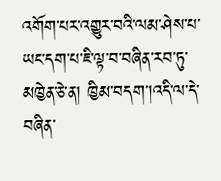འགོག་པར་འགྱུར་བའི་ལམ་ཤེས་པ་ཡང་དག་པ་ཇི་ལྟ་བ་བཞིན་རབ་ཏུ་མཁྱེན་ཅེ་ན། ཁྱིམ་བདག་།འདི་ལ་དེ་བཞིན་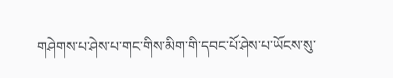གཤེགས་པ་ཤེས་པ་གང་གིས་མིག་གི་དབང་པོ་ཤེས་པ་ཡོངས་སུ་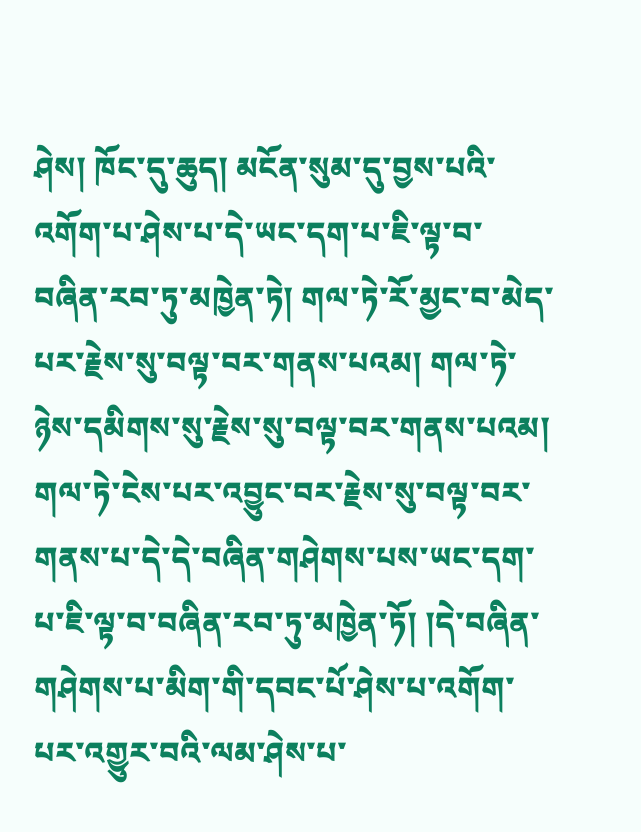ཤེས། ཁོང་དུ་ཆུད། མངོན་སུམ་དུ་བྱས་པའི་འགོག་པ་ཤེས་པ་དེ་ཡང་དག་པ་ཇི་ལྟ་བ་བཞིན་རབ་ཏུ་མཁྱེན་ཏེ། གལ་ཏེ་རོ་མྱང་བ་མེད་པར་རྗེས་སུ་བལྟ་བར་གནས་པའམ། གལ་ཏེ་ཉེས་དམིགས་སུ་རྗེས་སུ་བལྟ་བར་གནས་པའམ། གལ་ཏེ་ངེས་པར་འབྱུང་བར་རྗེས་སུ་བལྟ་བར་གནས་པ་དེ་དེ་བཞིན་གཤེགས་པས་ཡང་དག་པ་ཇི་ལྟ་བ་བཞིན་རབ་ཏུ་མཁྱེན་ཏོ། །དེ་བཞིན་གཤེགས་པ་མིག་གི་དབང་པོ་ཤེས་པ་འགོག་པར་འགྱུར་བའི་ལམ་ཤེས་པ་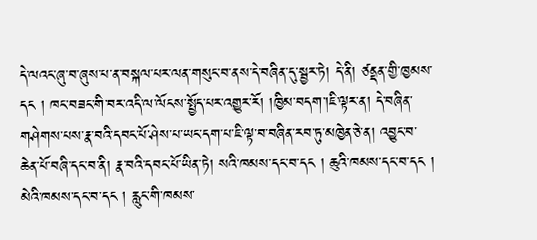དེ་ལའང་ཞུ་བ་ཞུས་པ་ན་བསྐལ་པར་ལན་གསུང་བ་ནས་དེ་བཞིན་དུ་སྦྱར་ཏེ། དེ་ནི། ཙནྡན་གྱི་ཁྱམས་དང ། ཁང་བཟང་གི་བར་འདི་ལ་ལོངས་སྤྱོད་པར་འགྱུར་རོ། །ཁྱིམ་བདག་།ཇི་ལྟར་ན། དེ་བཞིན་གཤེགས་པས་རྣ་བའི་དབང་པོ་ཤེས་པ་ཡང་དག་པ་ཇི་ལྟ་བ་བཞིན་རབ་ཏུ་མཁྱེན་ཅེ་ན། འབྱུང་བ་ཆེན་པོ་བཞི་དང་བ་ནི། རྣ་བའི་དབང་པོ་ཡིན་ཏེ། སའི་ཁམས་དང་བ་དང ། ཆུའི་ཁམས་དང་བ་དང ། མེའི་ཁམས་དང་བ་དང ། རླུང་གི་ཁམས་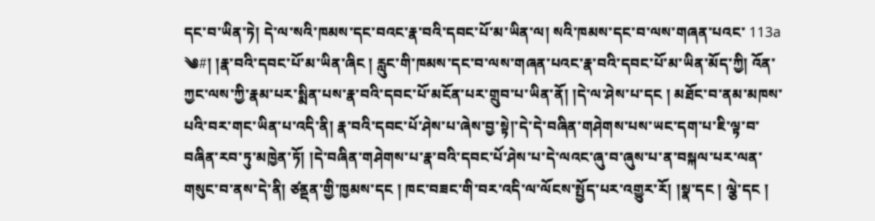དང་བ་ཡིན་ཏེ། དེ་ལ་སའི་ཁམས་དང་བའང་རྣ་བའི་དབང་པོ་མ་ཡིན་ལ། སའི་ཁམས་དང་བ་ལས་གཞན་པའང་ 113a ༄#། །རྣ་བའི་དབང་པོ་མ་ཡིན་ཞིང ། རླུང་གི་ཁམས་དང་བ་ལས་གཞན་པའང་རྣ་བའི་དབང་པོ་མ་ཡིན་མོད་ཀྱི། འོན་ཀྱང་ལས་ཀྱི་རྣམ་པར་སྨིན་པས་རྣ་བའི་དབང་པོ་མངོན་པར་གྲུབ་པ་ཡིན་ནོ། །དེ་ལ་ཤེས་པ་དང ། མཐོང་བ་ནམ་མཁས་པའི་བར་གང་ཡིན་པ་འདི་ནི། རྣ་བའི་དབང་པོ་ཤེས་པ་ཞེས་བྱ་སྟེ།་དེ་དེ་བཞིན་གཤེགས་པས་ཡང་དག་པ་ཇི་ལྟ་བ་བཞིན་རབ་ཏུ་མཁྱེན་ཏོ། །དེ་བཞིན་གཤེགས་པ་རྣ་བའི་དབང་པོ་ཤེས་པ་དེ་ལའང་ཞུ་བ་ཞུས་པ་ན་བསྐལ་པར་ལན་གསུང་བ་ནས་དེ་ནི། ཙནྡན་གྱི་ཁྱམས་དང ། ཁང་བཟང་གི་བར་འདི་ལ་ལོངས་སྤྱོད་པར་འགྱུར་རོ། །སྣ་དང ། ལྕེ་དང །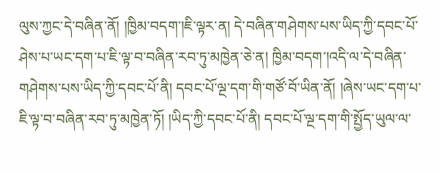ལུས་ཀྱང་དེ་བཞིན་ནོ། །ཁྱིམ་བདག་།ཇི་ལྟར་ན། དེ་བཞིན་གཤེགས་པས་ཡིད་ཀྱི་དབང་པོ་ཤེས་པ་ཡང་དག་པ་ཇི་ལྟ་བ་བཞིན་རབ་ཏུ་མཁྱེན་ཅེ་ན། ཁྱིམ་བདག་།འདི་ལ་དེ་བཞིན་གཤེགས་པས་ཡིད་ཀྱི་དབང་པོ་ནི། དབང་པོ་ལྔ་དག་གི་གཙོ་བོ་ཡིན་ནོ། །ཞེས་ཡང་དག་པ་ཇི་ལྟ་བ་བཞིན་རབ་ཏུ་མཁྱེན་ཏོ། །ཡིད་ཀྱི་དབང་པོ་ནི། དབང་པོ་ལྔ་དག་གི་སྤྱོད་ཡུལ་ལ་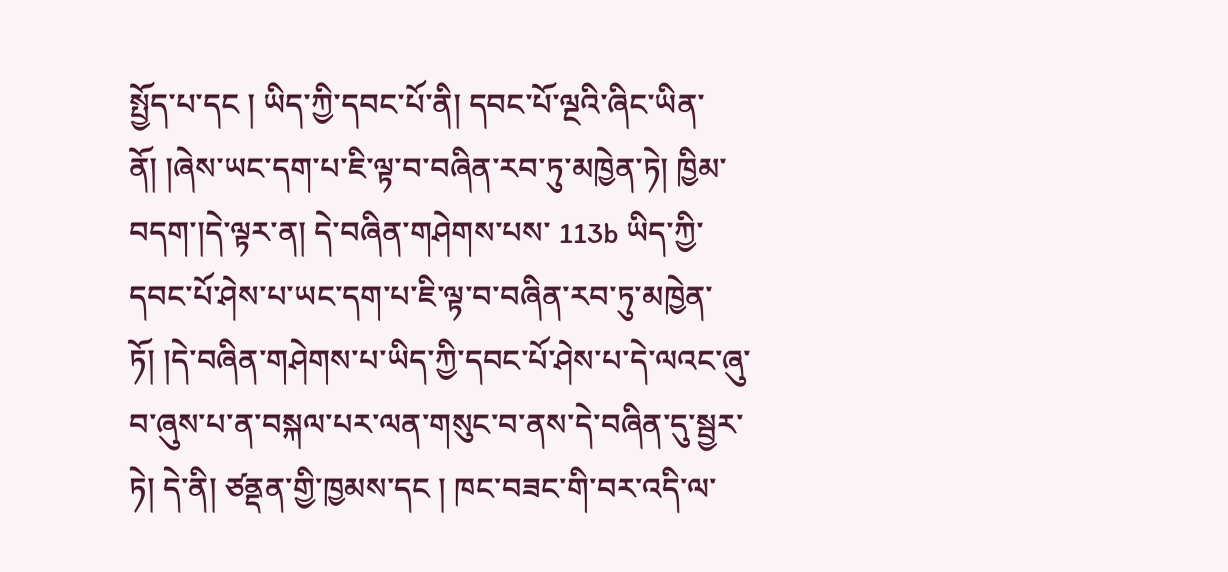སྤྱོད་པ་དང ། ཡིད་ཀྱི་དབང་པོ་ནི། དབང་པོ་ལྔའི་ཞིང་ཡིན་ནོ། །ཞེས་ཡང་དག་པ་ཇི་ལྟ་བ་བཞིན་རབ་ཏུ་མཁྱེན་ཏེ། ཁྱིམ་བདག་།དེ་ལྟར་ན། དེ་བཞིན་གཤེགས་པས་ 113b ཡིད་ཀྱི་དབང་པོ་ཤེས་པ་ཡང་དག་པ་ཇི་ལྟ་བ་བཞིན་རབ་ཏུ་མཁྱེན་ཏོ། །དེ་བཞིན་གཤེགས་པ་ཡིད་ཀྱི་དབང་པོ་ཤེས་པ་དེ་ལའང་ཞུ་བ་ཞུས་པ་ན་བསྐལ་པར་ལན་གསུང་བ་ནས་དེ་བཞིན་དུ་སྦྱར་ཏེ། དེ་ནི། ཙནྡན་གྱི་ཁྱམས་དང ། ཁང་བཟང་གི་བར་འདི་ལ་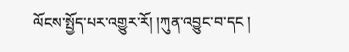ལོངས་སྤྱོད་པར་འགྱུར་རོ། །ཀུན་འབྱུང་བ་དང །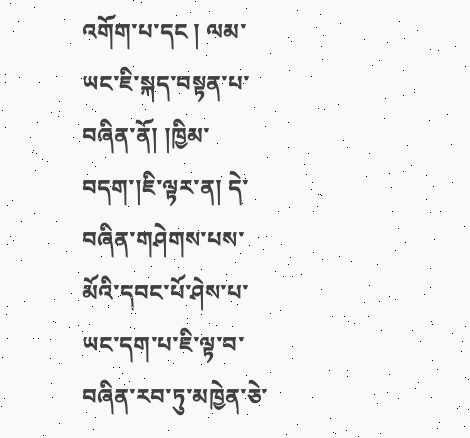འགོག་པ་དང ། ལམ་ཡང་ཇི་སྐད་བསྟན་པ་བཞིན་ནོ། །ཁྱིམ་བདག་།ཇི་ལྟར་ན། དེ་བཞིན་གཤེགས་པས་མོའི་དབང་པོ་ཤེས་པ་ཡང་དག་པ་ཇི་ལྟ་བ་བཞིན་རབ་ཏུ་མཁྱེན་ཅེ་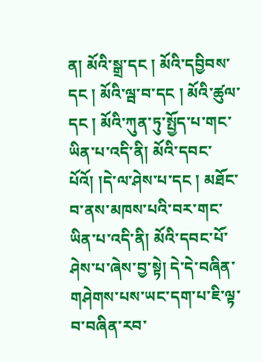ན། མོའི་སྒྲ་དང ། མོའི་དབྱིབས་དང ། མོའི་ལྦ་བ་དང ། མོའི་ཚུལ་དང ། མོའི་ཀུན་ཏུ་སྤྱོད་པ་གང་ཡིན་པ་འདི་ནི། མོའི་དབང་པོའོ། །དེ་ལ་ཤེས་པ་དང ། མཐོང་བ་ནས་མཁས་པའི་བར་གང་ཡིན་པ་འདི་ནི། མོའི་དབང་པོ་ཤེས་པ་ཞེས་བྱ་སྟེ། དེ་དེ་བཞིན་གཤེགས་པས་ཡང་དག་པ་ཇི་ལྟ་བ་བཞིན་རབ་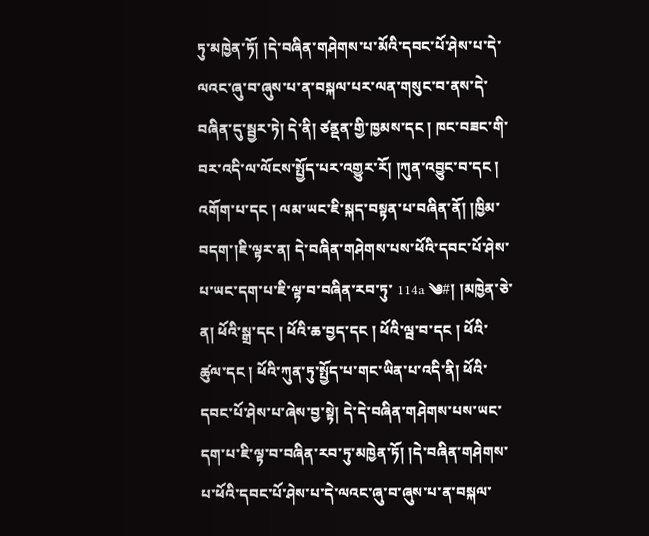ཏུ་མཁྱེན་ཏོ། །དེ་བཞིན་གཤེགས་པ་མོའི་དབང་པོ་ཤེས་པ་དེ་ལའང་ཞུ་བ་ཞུས་པ་ན་བསྐལ་པར་ལན་གསུང་བ་ནས་དེ་བཞིན་དུ་སྦྱར་ཏེ། དེ་ནི། ཙནྡན་གྱི་ཁྱམས་དང ། ཁང་བཟང་གི་བར་འདི་ལ་ལོངས་སྤྱོད་པར་འགྱུར་རོ། །ཀུན་འབྱུང་བ་དང ། འགོག་པ་དང ། ལམ་ཡང་ཇི་སྐད་བསྟན་པ་བཞིན་ནོ། །ཁྱིམ་བདག་།ཇི་ལྟར་ན། དེ་བཞིན་གཤེགས་པས་ཕོའི་དབང་པོ་ཤེས་པ་ཡང་དག་པ་ཇི་ལྟ་བ་བཞིན་རབ་ཏུ་ 114a ༄#། །མཁྱེན་ཅེ་ན། ཕོའི་སྒྲ་དང ། ཕོའི་ཆ་བྱད་དང ། ཕོའི་ལྦ་བ་དང ། ཕོའི་ཚུལ་དང ། ཕོའི་ཀུན་ཏུ་སྤྱོད་པ་གང་ཡིན་པ་འདི་ནི། ཕོའི་དབང་པོ་ཤེས་པ་ཞེས་བྱ་སྟེ། དེ་དེ་བཞིན་གཤེགས་པས་ཡང་དག་པ་ཇི་ལྟ་བ་བཞིན་རབ་ཏུ་མཁྱེན་ཏོ། །དེ་བཞིན་གཤེགས་པ་ཕོའི་དབང་པོ་ཤེས་པ་དེ་ལའང་ཞུ་བ་ཞུས་པ་ན་བསྐལ་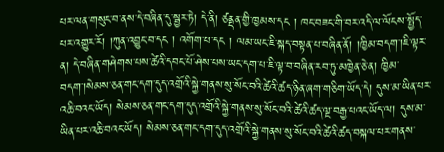པར་ལན་གསུང་བ་ནས་དེ་བཞིན་དུ་སྦྱར་ཏེ། དེ་ནི། ཙནྡན་གྱི་ཁྱམས་དང ། ཁང་བཟང་གི་བར་འདི་ལ་ལོངས་སྤྱོད་པར་འགྱུར་རོ། །ཀུན་འབྱུང་བ་དང ། འགོག་པ་དང ། ལམ་ཡང་ཇི་སྐད་བསྟན་པ་བཞིན་ནོ། །ཁྱིམ་བདག་།ཇི་ལྟར་ན། དེ་བཞིན་གཤེགས་པས་ཚེའི་དབང་པོ་ཤེས་པས་ཡང་དག་པ་ཇི་ལྟ་བ་བཞིན་རབ་ཏུ་མཁྱེན་ཅེ་ན། ཁྱིམ་བདག་།སེམས་ཅན་གང་དག་དུད་འགྲོའི་སྐྱེ་གནས་སུ་སོང་བའི་ཚེའི་ཚད་ཉིན་ཞག་གཅིག་ཡོད་དེ། དུས་མ་ཡིན་པར་འཆི་བའང་ཡོད། སེམས་ཅན་གང་དག་དུད་འགྲོའི་སྐྱེ་གནས་སུ་སོང་བའི་ཚེའི་ཚད་ལྔ་བརྒྱ་པའང་ཡོད་ལ། དུས་མ་ཡིན་པར་འཆི་བའང་ཡོད། སེམས་ཅན་གང་དག་དུད་འགྲོའི་སྐྱེ་གནས་སུ་སོང་བའི་ཚེའི་ཚད་བསྐལ་པར་གནས་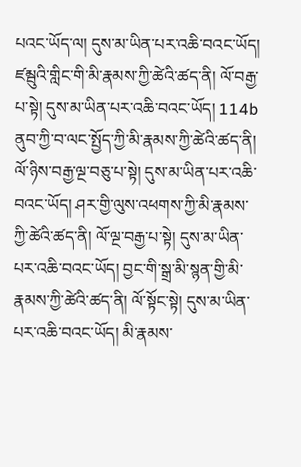པའང་ཡོད་ལ། དུས་མ་ཡིན་པར་འཆི་བའང་ཡོད། ཛམྦུའི་གླིང་གི་མི་རྣམས་ཀྱི་ཚེའི་ཚད་ནི། ལོ་བརྒྱ་པ་སྟེ། དུས་མ་ཡིན་པར་འཆི་བའང་ཡོད། 114b ནུབ་ཀྱི་བ་ལང་སྤྱོད་ཀྱི་མི་རྣམས་ཀྱི་ཚེའི་ཚད་ནི། ལོ་ཉིས་བརྒྱ་ལྔ་བཅུ་པ་སྟེ། དུས་མ་ཡིན་པར་འཆི་བའང་ཡོད། ཤར་གྱི་ལུས་འཕགས་ཀྱི་མི་རྣམས་ཀྱི་ཚེའི་ཚད་ནི། ལོ་ལྔ་བརྒྱ་པ་སྟེ། དུས་མ་ཡིན་པར་འཆི་བའང་ཡོད། བྱང་གི་སྒྲ་མི་སྙན་གྱི་མི་རྣམས་ཀྱི་ཚེའི་ཚད་ནི། ལོ་སྟོང་སྟེ། དུས་མ་ཡིན་པར་འཆི་བའང་ཡོད། མི་རྣམས་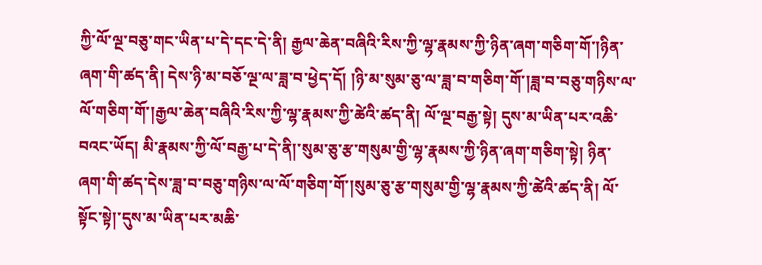ཀྱི་ལོ་ལྔ་བཅུ་གང་ཡིན་པ་དེ་དང་དེ་ནི། རྒྱལ་ཆེན་བཞིའི་རིས་ཀྱི་ལྷ་རྣམས་ཀྱི་ཉིན་ཞག་གཅིག་གོ་།ཉིན་ཞག་གི་ཚད་ནི། དེས་ཉི་མ་བཅོ་ལྔ་ལ་ཟླ་བ་ཕྱེད་དོ། །ཉི་མ་སུམ་ཅུ་ལ་ཟླ་བ་གཅིག་གོ་།ཟླ་བ་བཅུ་གཉིས་ལ་ལོ་གཅིག་གོ་།རྒྱལ་ཆེན་བཞིའི་རིས་ཀྱི་ལྷ་རྣམས་ཀྱི་ཚེའི་ཚད་ནི། ལོ་ལྔ་བརྒྱ་སྟེ། དུས་མ་ཡིན་པར་འཆི་བའང་ཡོད། མི་རྣམས་ཀྱི་ལོ་བརྒྱ་པ་དེ་ནི།་སུམ་ཅུ་རྩ་གསུམ་གྱི་ལྷ་རྣམས་ཀྱི་ཉིན་ཞག་གཅིག་སྟེ། ཉིན་ཞག་གི་ཚད་དེས་ཟླ་བ་བཅུ་གཉིས་ལ་ལོ་གཅིག་གོ་།སུམ་ཅུ་རྩ་གསུམ་གྱི་ལྷ་རྣམས་ཀྱི་ཚེའི་ཚད་ནི། ལོ་སྟོང་སྟེ།་དུས་མ་ཡིན་པར་མཆི་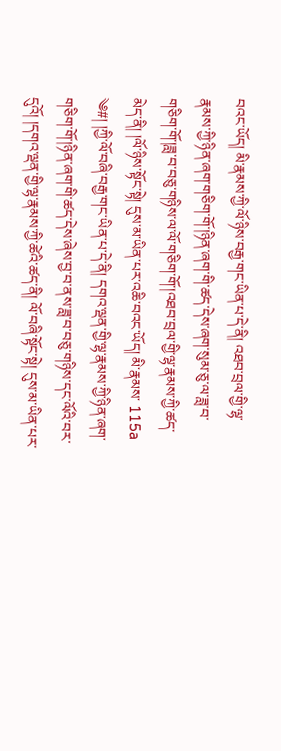བའང་ཡོད། མི་རྣམས་ཀྱི་ལོ་ཉིས་བརྒྱ་གང་ཡིན་པ་དེ་ནི། འཐབ་བྲལ་གྱི་ལྷ་རྣམས་ཀྱི་ཉིན་ཞག་གཅིག་གོ་།ཉིན་ཞག་གི་ཚད་དེས་ཞག་སུམ་ཅུ་ལ་ཟླ་བ་གཅིག་གོ་།ཟླ་བ་བཅུ་གཉིས་ལ་ལོ་གཅིག་གོ་།འཐབ་བྲལ་གྱི་ལྷ་རྣམས་ཀྱི་ཚད་མེད་ནི། །ལོ་ཉིས་སྟོང་སྟེ། དུས་མ་ཡིན་པར་འཆི་བའང་ཡོད། མི་རྣམས་ 115a ༄#། །ཀྱི་ལོ་བཞི་བརྒྱ་གང་ཡིན་པ་དེ་ནི། དགའ་ལྡན་གྱི་ལྷ་རྣམས་ཀྱི་ཉིན་ཞག་གཅིག་གོ་།ཉིན་ཞག་གི་ཚད་དེས་ཞེས་བྱ་བ་ནས་ཟླ་བ་བཅུ་གཉིས་དང་ལོའི་བར་དུའོ། །དགའ་ལྡན་གྱི་ལྷ་རྣམས་ཀྱི་ཚེའི་ཚད་ནི། ལོ་བཞི་སྟོང་སྟེ། དུས་མ་ཡིན་པར་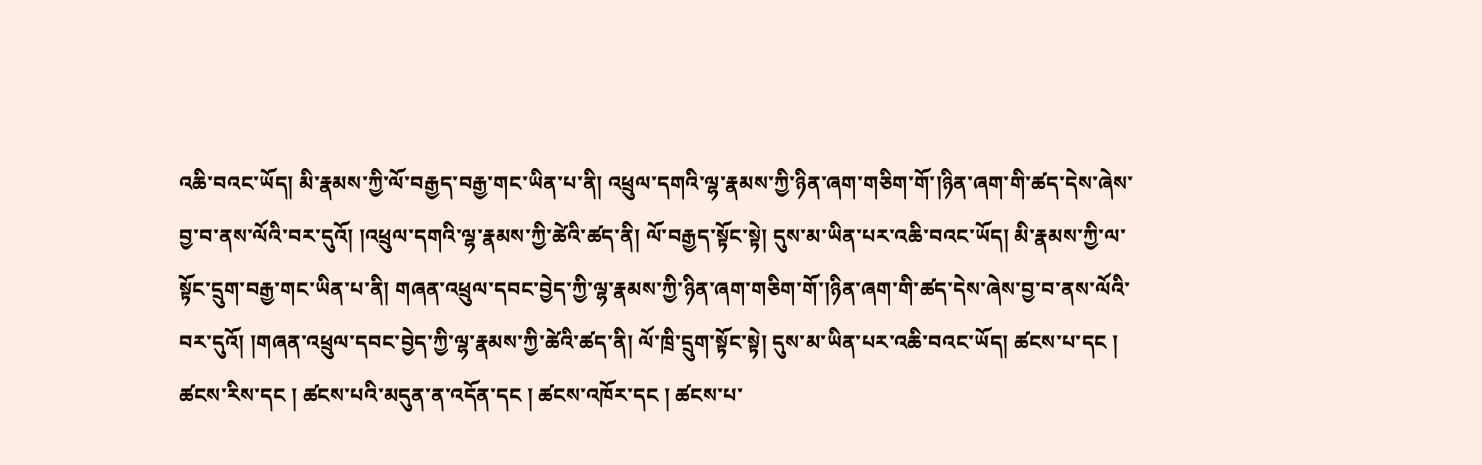འཆི་བའང་ཡོད། མི་རྣམས་ཀྱི་ལོ་བརྒྱད་བརྒྱ་གང་ཡིན་པ་ནི། འཕྲུལ་དགའི་ལྷ་རྣམས་ཀྱི་ཉིན་ཞག་གཅིག་གོ་།ཉིན་ཞག་གི་ཚད་དེས་ཞེས་བྱ་བ་ནས་ལོའི་བར་དུའོ། །འཕྲུལ་དགའི་ལྷ་རྣམས་ཀྱི་ཚེའི་ཚད་ནི། ལོ་བརྒྱད་སྟོང་སྟེ། དུས་མ་ཡིན་པར་འཆི་བའང་ཡོད། མི་རྣམས་ཀྱི་ལ་སྟོང་དྲུག་བརྒྱ་གང་ཡིན་པ་ནི། གཞན་འཕྲུལ་དབང་བྱེད་ཀྱི་ལྷ་རྣམས་ཀྱི་ཉིན་ཞག་གཅིག་གོ་།ཉིན་ཞག་གི་ཚད་དེས་ཞེས་བྱ་བ་ནས་ལོའི་བར་དུའོ། །གཞན་འཕྲུལ་དབང་བྱེད་ཀྱི་ལྷ་རྣམས་ཀྱི་ཚེའི་ཚད་ནི། ལོ་ཁྲི་དྲུག་སྟོང་སྟེ། དུས་མ་ཡིན་པར་འཆི་བའང་ཡོད། ཚངས་པ་དང ། ཚངས་རིས་དང ། ཚངས་པའི་མདུན་ན་འདོན་དང ། ཚངས་འཁོར་དང ། ཚངས་པ་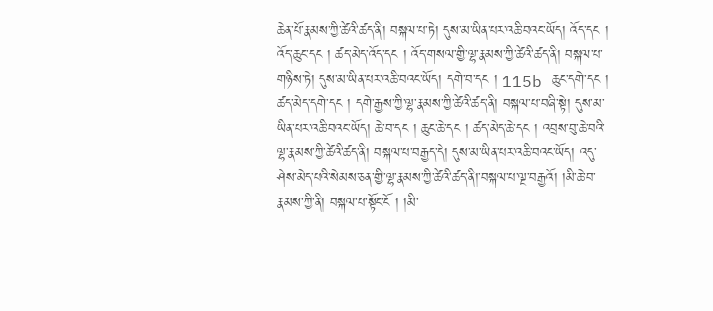ཆེན་པོ་རྣམས་ཀྱི་ཚེའི་ཚད་ནི། བསྐལ་པ་ཏེ། དུས་མ་ཡིན་པར་འཆི་བའང་ཡོད། འོད་དང ། འོད་ཆུང་དང ། ཚད་མེད་འོད་དང ། འོད་གསལ་གྱི་ལྷ་རྣམས་ཀྱི་ཚེའི་ཚད་ནི། བསྐལ་པ་གཉིས་ཏེ། དུས་མ་ཡིན་པར་འཆི་བའང་ཡོད། དགེ་བ་དང ། 115b ཆུང་དགེ་དང ། ཚད་མེད་དགེ་དང ། དགེ་རྒྱས་ཀྱི་ལྷ་རྣམས་ཀྱི་ཚེའི་ཚད་ནི། བསྐལ་པ་བཞི་སྟེ། དུས་མ་ཡིན་པར་འཆི་བའང་ཡོད། ཆེ་བ་དང ། ཆུང་ཆེ་དང ། ཚད་མེད་ཆེ་དང ། འབྲས་བུ་ཆེ་བའི་ལྷ་རྣམས་ཀྱི་ཚེའི་ཚད་ནི། བསྐལ་པ་བརྒྱད་དེ། དུས་མ་ཡིན་པར་འཆི་བའང་ཡོད། འདུ་ཤེས་མེད་པའི་སེམས་ཅན་གྱི་ལྷ་རྣམས་ཀྱི་ཚེའི་ཚད་ནི།་བསྐལ་པ་ལྔ་བརྒྱའོ། །མི་ཆེ་བ་རྣམས་ཀྱི་ནི། བསྐལ་པ་སྟོང་ངོ ། །མི་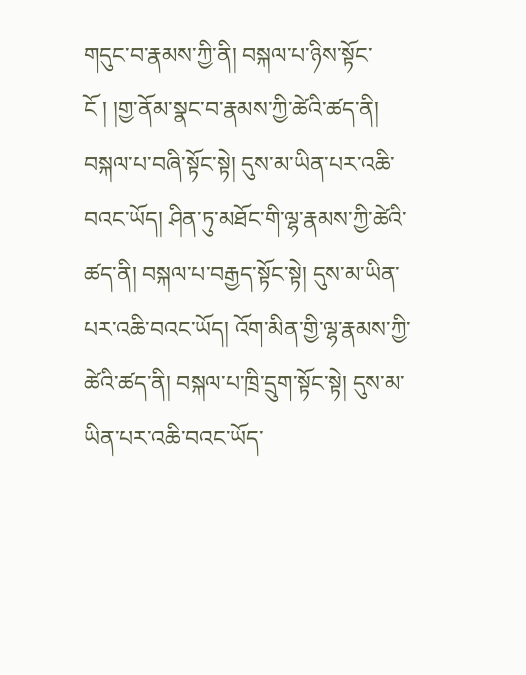གདུང་བ་རྣམས་ཀྱི་ནི། བསྐལ་པ་ཉིས་སྟོང་ངོ ། །གྱ་ནོམ་སྣང་བ་རྣམས་ཀྱི་ཚེའི་ཚད་ནི། བསྐལ་པ་བཞི་སྟོང་སྟེ། དུས་མ་ཡིན་པར་འཆི་བའང་ཡོད། ཤིན་ཏུ་མཐོང་གི་ལྷ་རྣམས་ཀྱི་ཚེའི་ཚད་ནི། བསྐལ་པ་བརྒྱད་སྟོང་སྟེ། དུས་མ་ཡིན་པར་འཆི་བའང་ཡོད། འོག་མིན་གྱི་ལྷ་རྣམས་ཀྱི་ཚེའི་ཚད་ནི། བསྐལ་པ་ཁྲི་དྲུག་སྟོང་སྟེ། དུས་མ་ཡིན་པར་འཆི་བའང་ཡོད་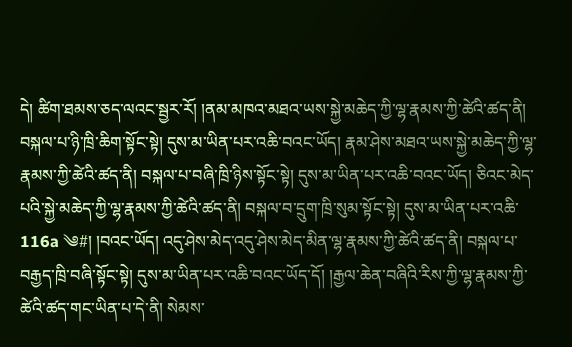དེ། ཚིག་ཐམས་ཅད་ལའང་སྦྱར་རོ། །ནམ་མཁའ་མཐའ་ཡས་སྐྱེ་མཆེད་ཀྱི་ལྷ་རྣམས་ཀྱི་ཚེའི་ཚད་ནི། བསྐལ་པ་ཉི་ཁྲི་ཆིག་སྟོང་སྟེ། དུས་མ་ཡིན་པར་འཆི་བའང་ཡོད། རྣམ་ཤེས་མཐའ་ཡས་སྐྱེ་མཆེད་ཀྱི་ལྷ་རྣམས་ཀྱི་ཚེའི་ཚད་ནི། བསྐལ་པ་བཞི་ཁྲི་ཉིས་སྟོང་སྟེ། དུས་མ་ཡིན་པར་འཆི་བའང་ཡོད། ཅིའང་མེད་པའི་སྐྱེ་མཆེད་ཀྱི་ལྷ་རྣམས་ཀྱི་ཚེའི་ཚད་ནི། བསྐལ་བ་དྲུག་ཁྲི་སུམ་སྟོང་སྟེ། དུས་མ་ཡིན་པར་འཆི་ 116a ༄#། །བའང་ཡོད། འདུ་ཤེས་མེད་འདུ་ཤེས་མེད་མིན་ལྷ་རྣམས་ཀྱི་ཚེའི་ཚད་ནི། བསྐལ་པ་བརྒྱད་ཁྲི་བཞི་སྟོང་སྟེ། དུས་མ་ཡིན་པར་འཆི་བའང་ཡོད་དོ། །རྒྱལ་ཆེན་བཞིའི་རིས་ཀྱི་ལྷ་རྣམས་ཀྱི་ཚེའི་ཚད་གང་ཡིན་པ་དེ་ནི། སེམས་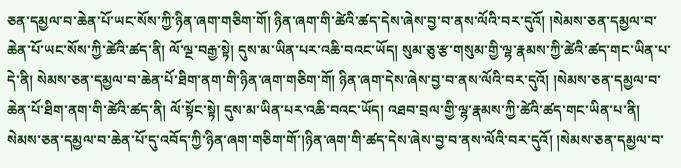ཅན་དམྱལ་བ་ཆེན་པོ་ཡང་སོས་ཀྱི་ཉིན་ཞག་གཅིག་གོ། ཉིན་ཞག་གི་ཚེའི་ཚད་དེས་ཞེས་བྱ་བ་ནས་ལོའི་བར་དུའོ། །སེམས་ཅན་དམྱལ་བ་ཆེན་པོ་ཡང་སོས་ཀྱི་ཚེའི་ཚད་ནི། ལོ་ལྔ་བརྒྱ་སྟེ། དུས་མ་ཡིན་པར་འཆི་བའང་ཡོད། སུམ་ཅུ་རྩ་གསུམ་གྱི་ལྷ་རྣམས་ཀྱི་ཚེའི་ཚད་གང་ཡིན་པ་དེ་ནི། སེམས་ཅན་དམྱལ་བ་ཆེན་པོ་ཐིག་ནག་གི་ཉིན་ཞག་གཅིག་གོ། ཉིན་ཞག་དེས་ཞེས་བྱ་བ་ནས་ལོའི་བར་དུའོ། །སེམས་ཅན་དམྱལ་བ་ཆེན་པོ་ཐིག་ནག་གི་ཚེའི་ཚད་ནི། ལོ་སྟོང་སྟེ། དུས་མ་ཡིན་པར་འཆི་བའང་ཡོད། འཐབ་བྲལ་གྱི་ལྷ་རྣམས་ཀྱི་ཚེའི་ཚད་གང་ཡིན་པ་ནི། སེམས་ཅན་དམྱལ་བ་ཆེན་པོ་དུ་འབོད་ཀྱི་ཉིན་ཞག་གཅིག་གོ་།ཉིན་ཞག་གི་ཚད་དེས་ཞེས་བྱ་བ་ནས་ལོའི་བར་དུའོ། །སེམས་ཅན་དམྱལ་བ་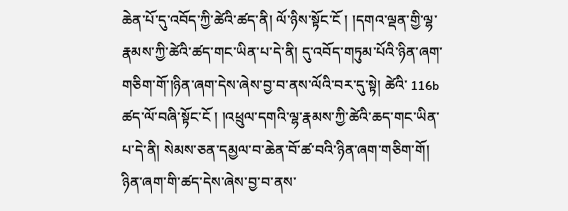ཆེན་པོ་དུ་འབོད་ཀྱི་ཚེའི་ཚད་ནི། ལོ་ཉིས་སྟོང་ངོ ། །དགའ་ལྡན་གྱི་ལྷ་རྣམས་ཀྱི་ཚེའི་ཚད་གང་ཡིན་པ་དེ་ནི། དུ་འབོད་གཏུམ་པོའི་ཉིན་ཞག་གཅིག་གོ་།ཉིན་ཞག་དེས་ཞེས་བྱ་བ་ནས་ལོའི་བར་དུ་སྟེ། ཚེའི་ 116b ཚད་ལོ་བཞི་སྟོང་ངོ ། །འཕྲུལ་དགའི་ལྷ་རྣམས་ཀྱི་ཚེའི་ཆད་གང་ཡིན་པ་དེ་ནི། སེམས་ཅན་དམྱལ་བ་ཆེན་བོ་ཚ་བའི་ཉིན་ཞག་གཅིག་གོ། ཉིན་ཞག་གི་ཚད་དེས་ཞེས་བྱ་བ་ནས་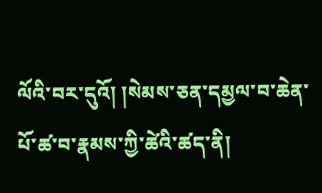ལོའི་བར་དུའོ། །སེམས་ཅན་དམྱལ་བ་ཆེན་པོ་ཚ་བ་རྣམས་ཀྱི་ཚེའི་ཚད་ནི།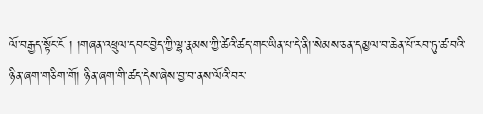ལོ་བརྒྱད་སྟོང་ངོ ། །གཞན་འཕྲུལ་དབང་བྱེད་ཀྱི་ལྷ་རྣམས་ཀྱི་ཚེའི་ཚད་གང་ཡིན་པ་དེ་ནི།་སེམས་ཅན་དམྱལ་བ་ཆེན་པོ་རབ་ཏུ་ཚ་བའི་ཉིན་ཞག་གཅིག་གོ། ཉིན་ཞག་གི་ཚད་དེས་ཞེས་བྱ་བ་ནས་ལོའི་བར་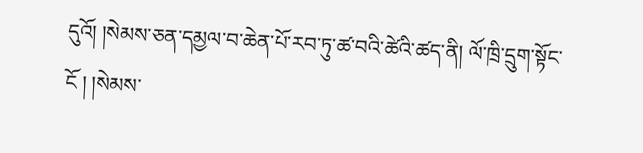དུའོ། །སེམས་ཅན་དམྱལ་བ་ཆེན་པོ་རབ་ཏུ་ཚ་བའི་ཚེའི་ཚད་ནི། ལོ་ཁྲི་དྲུག་སྟོང་ངོ ། །སེམས་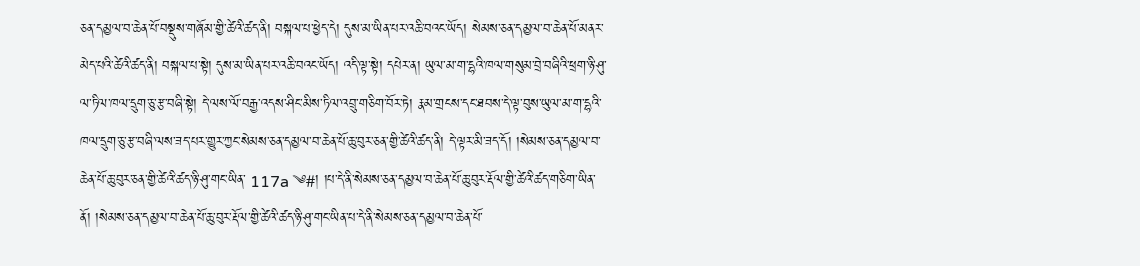ཅན་དམྱལ་བ་ཆེན་པོ་བསྡུས་གཞོམ་གྱི་ཚེའི་ཚད་ནི། བསྐལ་པ་ཕྱེད་དེ། དུས་མ་ཡིན་པར་འཆི་བའང་ཡོད། སེམས་ཅན་དམྱལ་བ་ཆེན་པོ་མནར་མེད་པའི་ཚེའི་ཚད་ནི། བསྐལ་པ་སྟེ། དུས་མ་ཡིན་པར་འཆི་བའང་ཡོད། འདི་ལྟ་སྟེ། དཔེར་ན། ཡུལ་མ་ག་དྷའི་ཁལ་གསུམ་བྲེ་བཞིའི་ཕྲག་ཉི་ཤུ་ལ་ཏིལ་ཁལ་དྲུག་ཅུ་རྩ་བཞི་སྟེ། དེ་ལས་ལོ་བརྒྱ་འདས་ཤིང་མིས་ཏིལ་འབྲུ་གཅིག་བོར་ཏེ། རྣམ་གྲངས་དང་ཐབས་དེ་ལྟ་བུས་ཡུལ་མ་ག་དྷའི་ཁལ་དྲུག་ཅུ་རྩ་བཞི་ལས་ཟད་པར་གྱུར་ཀྱང་སེམས་ཅན་དམྱལ་བ་ཆེན་པོ་ཆུ་བུར་ཅན་གྱི་ཚེའི་ཚད་ནི། དེ་ལྟར་མི་ཟད་དོ། །སེམས་ཅན་དམྱལ་བ་ཆེན་པོ་ཆུ་བུར་ཅན་གྱི་ཚེའི་ཚད་ཉི་ཤུ་གང་ཡིན་ 117a ༄#། །པ་དེ་ནི་སེམས་ཅན་དམྱལ་བ་ཆེན་པོ་ཆུ་བུར་རྡོལ་གྱི་ཚེའི་ཚད་གཅིག་ཡིན་ནོ། །སེམས་ཅན་དམྱལ་བ་ཆེན་པོ་ཆུ་བུར་རྡོལ་གྱི་ཚེའི་ཚད་ཉི་ཤུ་གང་ཡིན་པ་དེ་ནི་སེམས་ཅན་དམྱལ་བ་ཆེན་པོ་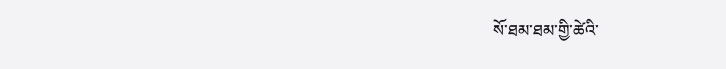སོ་ཐམ་ཐམ་གྱི་ཚེའི་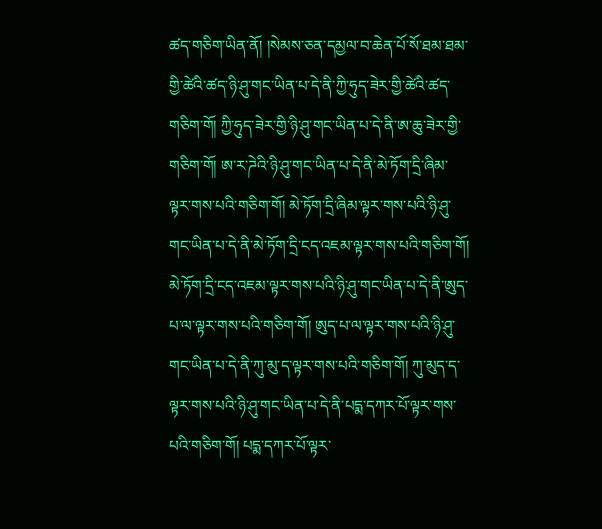ཚད་གཅིག་ཡིན་ནོ། །སེམས་ཅན་དམྱལ་བ་ཆེན་པོ་སོ་ཐམ་ཐམ་གྱི་ཚེའི་ཚད་ཉི་ཤུ་གང་ཡིན་པ་དེ་ནི་ཀྱི་ཧུད་ཟེར་གྱི་ཚེའི་ཚད་གཅིག་གོ། ཀྱི་ཧུད་ཟེར་གྱི་ཉི་ཤུ་གང་ཡིན་པ་དེ་ནི་ཨ་ཆུ་ཟེར་གྱི་གཅིག་གོ། ཨ་ར་ཌེའི་ཉི་ཤུ་གང་ཡིན་པ་དེ་ནི་མེ་ཏོག་དྲི་ཞིམ་ལྟར་གས་པའི་གཅིག་གོ། མེ་ཏོག་དྲི་ཞིམ་ལྟར་གས་པའི་ཉི་ཤུ་གང་ཡིན་པ་དེ་ནི་མེ་ཏོག་དྲི་ངད་འཇམ་ལྟར་གས་པའི་གཅིག་གོ། མེ་ཏོག་དྲི་ངད་འཇམ་ལྟར་གས་པའི་ཉི་ཤུ་གང་ཡིན་པ་དེ་ནི་ཨུད་པ་ལ་ལྟར་གས་པའི་གཅིག་གོ། ཨུད་པ་ལ་ལྟར་གས་པའི་ཉི་ཤུ་གང་ཡིན་པ་དེ་ནི་ཀུ་མུ་ད་ལྟར་གས་པའི་གཅིག་གོ། ཀུ་མུད་ད་ལྟར་གས་པའི་ཉི་ཤུ་གང་ཡིན་པ་དེ་ནི་པདྨ་དཀར་པོ་ལྟར་གས་པའི་གཅིག་གོ། པདྨ་དཀར་པོ་ལྟར་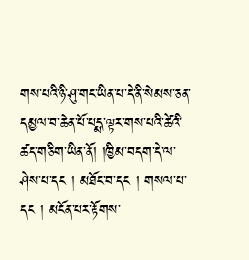གས་པའི་ཉི་ཤུ་གང་ཡིན་པ་དེ་ནི་སེམས་ཅན་དམྱལ་བ་ཆེན་པོ་པདྨ་ལྟར་གས་པའི་ཚེའི་ཚད་གཅིག་ཡིན་ནོ། །ཁྱིམ་བདག་དེ་ལ་ཤེས་པ་དང ། མཐོང་བ་དང ། གསལ་པ་དང ། མངོན་པར་རྟོགས་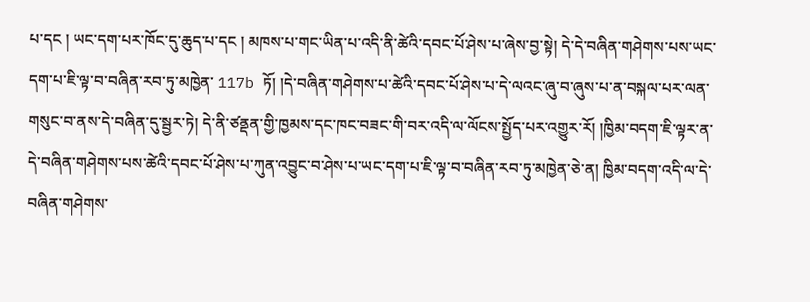པ་དང ། ཡང་དག་པར་ཁོང་དུ་ཆུད་པ་དང ། མཁས་པ་གང་ཡིན་པ་འདི་ནི་ཚེའི་དབང་པོ་ཤེས་པ་ཞེས་བྱ་སྟེ། དེ་དེ་བཞིན་གཤེགས་པས་ཡང་དག་པ་ཇི་ལྟ་བ་བཞིན་རབ་ཏུ་མཁྱེན་ 117b ཏོ། །དེ་བཞིན་གཤེགས་པ་ཚེའི་དབང་པོ་ཤེས་པ་དེ་ལའང་ཞུ་བ་ཞུས་པ་ན་བསྐལ་པར་ལན་གསུང་བ་ནས་དེ་བཞིན་དུ་སྦྱར་ཏེ། དེ་ནི་ཙནྡན་གྱི་ཁྱམས་དང་ཁང་བཟང་གི་བར་འདི་ལ་ལོངས་སྤྱོད་པར་འགྱུར་རོ། །ཁྱིམ་བདག་ཇི་ལྟར་ན་དེ་བཞིན་གཤེགས་པས་ཚེའི་དབང་པོ་ཤེས་པ་ཀུན་འབྱུང་བ་ཤེས་པ་ཡང་དག་པ་ཇི་ལྟ་བ་བཞིན་རབ་ཏུ་མཁྱེན་ཅེ་ན། ཁྱིམ་བདག་འདི་ལ་དེ་བཞིན་གཤེགས་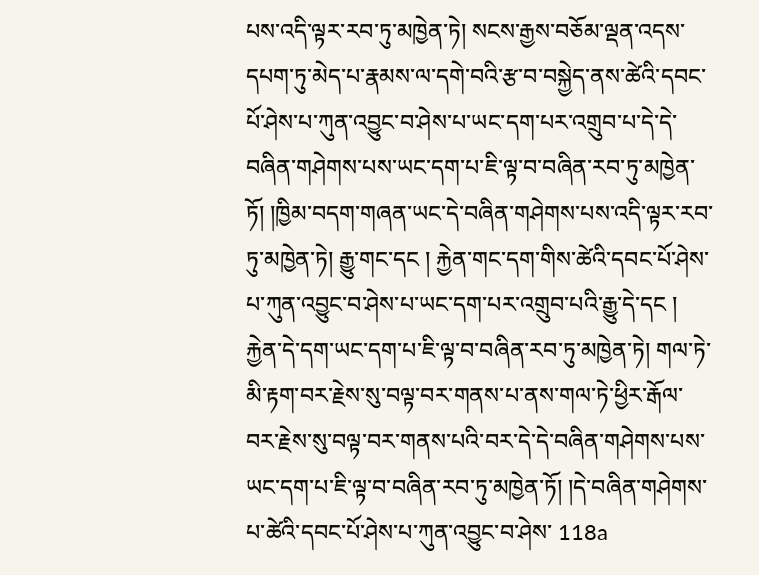པས་འདི་ལྟར་རབ་ཏུ་མཁྱེན་ཏེ། སངས་རྒྱས་བཅོམ་ལྡན་འདས་དཔག་ཏུ་མེད་པ་རྣམས་ལ་དགེ་བའི་རྩ་བ་བསྐྱེད་ནས་ཚེའི་དབང་པོ་ཤེས་པ་ཀུན་འབྱུང་བ་ཤེས་པ་ཡང་དག་པར་འགྲུབ་པ་དེ་དེ་བཞིན་གཤེགས་པས་ཡང་དག་པ་ཇི་ལྟ་བ་བཞིན་རབ་ཏུ་མཁྱེན་ཏོ། །ཁྱིམ་བདག་གཞན་ཡང་དེ་བཞིན་གཤེགས་པས་འདི་ལྟར་རབ་ཏུ་མཁྱེན་ཏེ། རྒྱུ་གང་དང ། རྐྱེན་གང་དག་གིས་ཚེའི་དབང་པོ་ཤེས་པ་ཀུན་འབྱུང་བ་ཤེས་པ་ཡང་དག་པར་འགྲུབ་པའི་རྒྱུ་དེ་དང ། རྐྱེན་དེ་དག་ཡང་དག་པ་ཇི་ལྟ་བ་བཞིན་རབ་ཏུ་མཁྱེན་ཏེ། གལ་ཏེ་མི་རྟག་བར་རྗེས་སུ་བལྟ་བར་གནས་པ་ནས་གལ་ཏེ་ཕྱིར་རྒོལ་བར་རྗེས་སུ་བལྟ་བར་གནས་པའི་བར་དེ་དེ་བཞིན་གཤེགས་པས་ཡང་དག་པ་ཇི་ལྟ་བ་བཞིན་རབ་ཏུ་མཁྱེན་ཏོ། །དེ་བཞིན་གཤེགས་པ་ཚེའི་དབང་པོ་ཤེས་པ་ཀུན་འབྱུང་བ་ཤེས་ 118a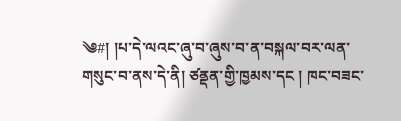༄#། །པ་དེ་ལའང་ཞུ་བ་ཞུས་བ་ན་བསྐལ་བར་ལན་གསུང་བ་ནས་དེ་ནི། ཙནྡན་གྱི་ཁྱམས་དང ། ཁང་བཟང་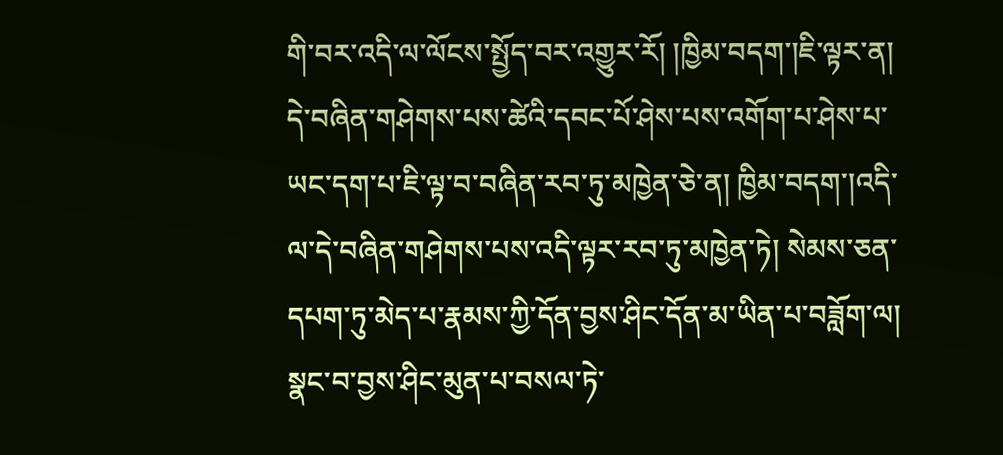གི་བར་འདི་ལ་ལོངས་སྤྱོད་བར་འགྱུར་རོ། །ཁྱིམ་བདག་།ཇི་ལྟར་ན། དེ་བཞིན་གཤེགས་པས་ཚེའི་དབང་པོ་ཤེས་པས་འགོག་པ་ཤེས་པ་ཡང་དག་པ་ཇི་ལྟ་བ་བཞིན་རབ་ཏུ་མཁྱེན་ཅེ་ན། ཁྱིམ་བདག་།འདི་ལ་དེ་བཞིན་གཤེགས་པས་འདི་ལྟར་རབ་ཏུ་མཁྱེན་ཏེ། སེམས་ཅན་དཔག་ཏུ་མེད་པ་རྣམས་ཀྱི་དོན་བྱས་ཤིང་དོན་མ་ཡིན་པ་བཟློག་ལ། སྣང་བ་བྱས་ཤིང་མུན་པ་བསལ་ཏེ་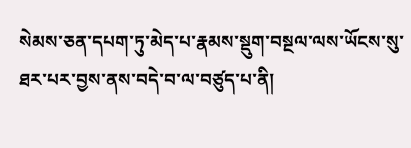སེམས་ཅན་དཔག་ཏུ་མེད་པ་རྣམས་སྡུག་བསྔལ་ལས་ཡོངས་སུ་ཐར་པར་བྱས་ནས་བདེ་བ་ལ་བཙུད་པ་ནི།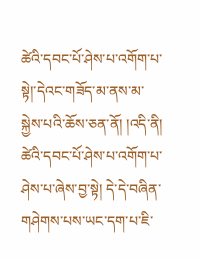ཚེའི་དབང་པོ་ཤེས་པ་འགོག་པ་སྟེ།་དེའང་གཟོད་མ་ནས་མ་སྐྱེས་པའི་ཆོས་ཅན་ནོ། །འདི་ནི། ཚེའི་དབང་པོ་ཤེས་པ་འགོག་པ་ཤེས་པ་ཞེས་བྱ་སྟེ། དེ་དེ་བཞིན་གཤེགས་པས་ཡང་དག་པ་ཇི་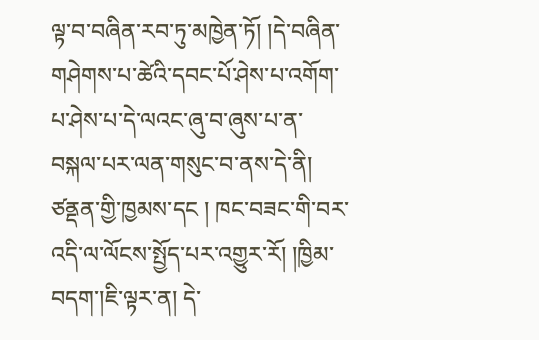ལྟ་བ་བཞིན་རབ་ཏུ་མཁྱེན་ཏོ། །དེ་བཞིན་གཤེགས་པ་ཚེའི་དབང་པོ་ཤེས་པ་འགོག་པ་ཤེས་པ་དེ་ལའང་ཞུ་བ་ཞུས་པ་ན་བསྐལ་པར་ལན་གསུང་བ་ནས་དེ་ནི། ཙནྡན་གྱི་ཁྱམས་དང ། ཁང་བཟང་གི་བར་འདི་ལ་ལོངས་སྤྱོད་པར་འགྱུར་རོ། །ཁྱིམ་བདག་།ཇི་ལྟར་ན། དེ་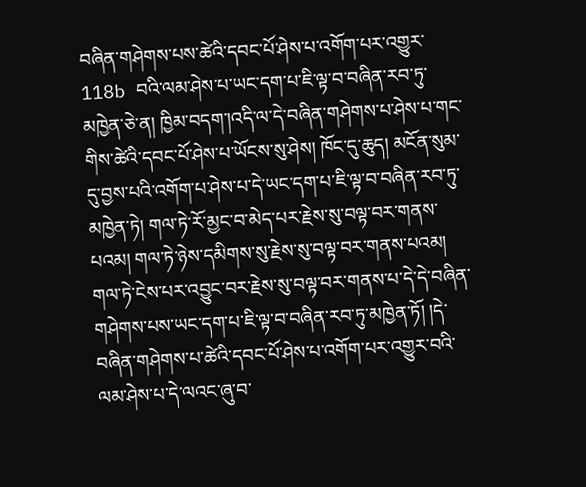བཞིན་གཤེགས་པས་ཚེའི་དབང་པོ་ཤེས་པ་འགོག་པར་འགྱུར་ 118b བའི་ལམ་ཤེས་པ་ཡང་དག་པ་ཇི་ལྟ་བ་བཞིན་རབ་ཏུ་མཁྱེན་ཅེ་ན། ཁྱིམ་བདག་།འདི་ལ་དེ་བཞིན་གཤེགས་པ་ཤེས་པ་གང་གིས་ཚེའི་དབང་པོ་ཤེས་པ་ཡོངས་སུ་ཤེས། ཁོང་དུ་ཆུད། མངོན་སུམ་དུ་བྱས་པའི་འགོག་པ་ཤེས་པ་དེ་ཡང་དག་པ་ཇི་ལྟ་བ་བཞིན་རབ་ཏུ་མཁྱེན་ཏེ། གལ་ཏེ་རོ་མྱང་བ་མེད་པར་རྗེས་སུ་བལྟ་བར་གནས་པའམ། གལ་ཏེ་ཉེས་དམིགས་སུ་རྗེས་སུ་བལྟ་བར་གནས་པའམ། གལ་ཏེ་ངེས་པར་འབྱུང་བར་རྗེས་སུ་བལྟ་བར་གནས་པ་དེ་དེ་བཞིན་གཤེགས་པས་ཡང་དག་པ་ཇི་ལྟ་བ་བཞིན་རབ་ཏུ་མཁྱེན་ཏོ། །དེ་བཞིན་གཤེགས་པ་ཚེའི་དབང་པོ་ཤེས་པ་འགོག་པར་འགྱུར་བའི་ལམ་ཤེས་པ་དེ་ལའང་ཞུ་བ་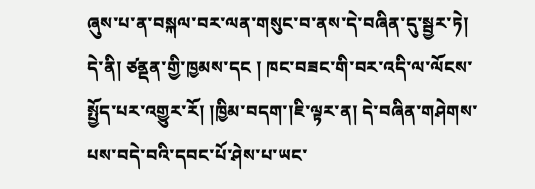ཞུས་པ་ན་བསྐལ་བར་ལན་གསུང་བ་ནས་དེ་བཞིན་དུ་སྦྱར་ཏེ། དེ་ནི། ཙནྡན་གྱི་ཁྱམས་དང ། ཁང་བཟང་གི་བར་འདི་ལ་ལོངས་སྤྱོད་པར་འགྱུར་རོ། །ཁྱིམ་བདག་།ཇི་ལྟར་ན། དེ་བཞིན་གཤེགས་པས་བདེ་བའི་དབང་པོ་ཤེས་པ་ཡང་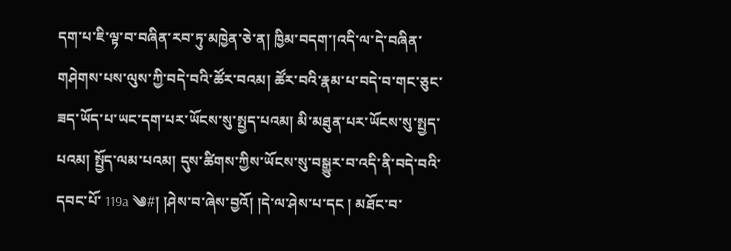དག་པ་ཇི་ལྟ་བ་བཞིན་རབ་ཏུ་མཁྱེན་ཅེ་ན། ཁྱིམ་བདག་།འདི་ལ་དེ་བཞིན་གཤེགས་པས་ལུས་ཀྱི་བདེ་བའི་ཚོར་བའམ། ཚོར་བའི་རྣམ་པ་བདེ་བ་གང་ཅུང་ཟད་ཡོད་པ་ཡང་དག་པར་ཡོངས་སུ་སྤྱད་པའམ། མི་མཐུན་པར་ཡོངས་སུ་སྤྱད་པའམ། སྤྱོད་ལམ་པའམ། དུས་ཚིགས་ཀྱིས་ཡོངས་སུ་བསྒྱུར་བ་འདི་ནི་བདེ་བའི་དབང་པོ་ 119a ༄#། །ཤེས་བ་ཞེས་བྱའོ། །དེ་ལ་ཤེས་པ་དང ། མཐོང་བ་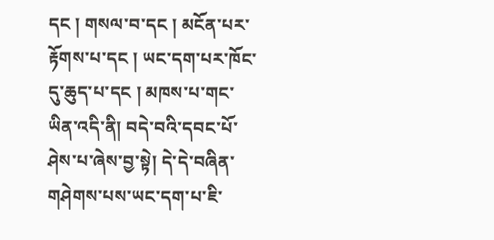དང ། གསལ་བ་དང ། མངོན་པར་རྟོགས་པ་དང ། ཡང་དག་པར་ཁོང་དུ་ཆུད་པ་དང ། མཁས་པ་གང་ཡིན་འདི་ནི། བདེ་བའི་དབང་པོ་ཤེས་པ་ཞེས་བྱ་སྟེ། དེ་དེ་བཞིན་གཤེགས་པས་ཡང་དག་པ་ཇི་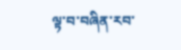ལྟ་བ་བཞིན་རབ་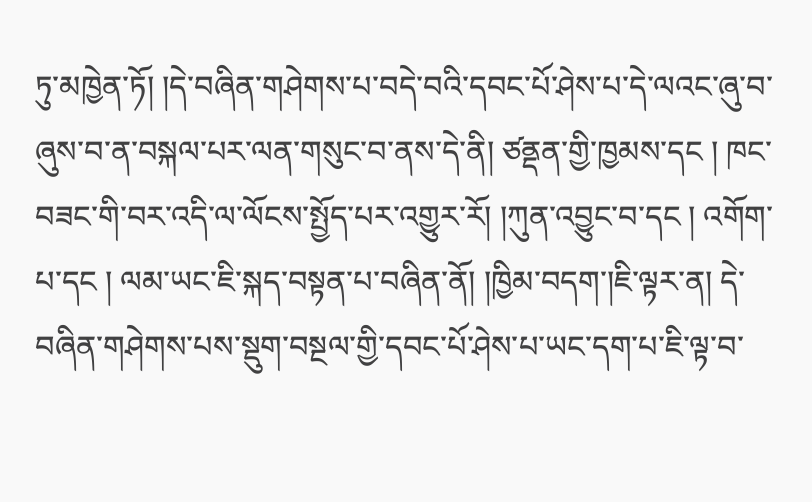ཏུ་མཁྱེན་ཏོ། །དེ་བཞིན་གཤེགས་པ་བདེ་བའི་དབང་པོ་ཤེས་པ་དེ་ལའང་ཞུ་བ་ཞུས་བ་ན་བསྐལ་པར་ལན་གསུང་བ་ནས་དེ་ནི། ཙནྡན་གྱི་ཁྱམས་དང ། ཁང་བཟང་གི་བར་འདི་ལ་ལོངས་སྤྱོད་པར་འགྱུར་རོ། །ཀུན་འབྱུང་བ་དང ། འགོག་པ་དང ། ལམ་ཡང་ཇི་སྐད་བསྟན་པ་བཞིན་ནོ། །ཁྱིམ་བདག་།ཇི་ལྟར་ན། དེ་བཞིན་གཤེགས་པས་སྡུག་བསྔལ་གྱི་དབང་པོ་ཤེས་པ་ཡང་དག་པ་ཇི་ལྟ་བ་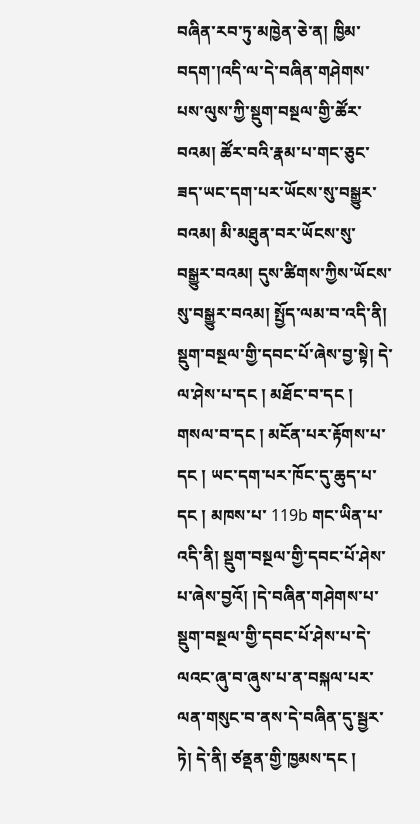བཞིན་རབ་ཏུ་མཁྱེན་ཅེ་ན། ཁྱིམ་བདག་།འདི་ལ་དེ་བཞིན་གཤེགས་པས་ལུས་ཀྱི་སྡུག་བསྔལ་གྱི་ཚོར་བའམ། ཚོར་བའི་རྣམ་པ་གང་ཅུང་ཟད་ཡང་དག་པར་ཡོངས་སུ་བསྒྱུར་བའམ། མི་མཐུན་བར་ཡོངས་སུ་བསྒྱུར་བའམ། དུས་ཚིགས་ཀྱིས་ཡོངས་སུ་བསྒྱུར་བའམ། སྤྱོད་ལམ་བ་འདི་ནི། སྡུག་བསྔལ་གྱི་དབང་པོ་ཞེས་བྱ་སྟེ། དེ་ལ་ཤེས་པ་དང ། མཐོང་བ་དང ། གསལ་བ་དང ། མངོན་པར་རྟོགས་པ་དང ། ཡང་དག་པར་ཁོང་དུ་ཆུད་པ་དང ། མཁས་པ་ 119b གང་ཡིན་པ་འདི་ནི། སྡུག་བསྔལ་གྱི་དབང་པོ་ཤེས་པ་ཞེས་བྱའོ། །དེ་བཞིན་གཤེགས་པ་སྡུག་བསྔལ་གྱི་དབང་པོ་ཤེས་པ་དེ་ལའང་ཞུ་བ་ཞུས་པ་ན་བསྐལ་པར་ལན་གསུང་བ་ནས་དེ་བཞིན་དུ་སྦྱར་ཏེ། དེ་ནི། ཙནྡན་གྱི་ཁྱམས་དང །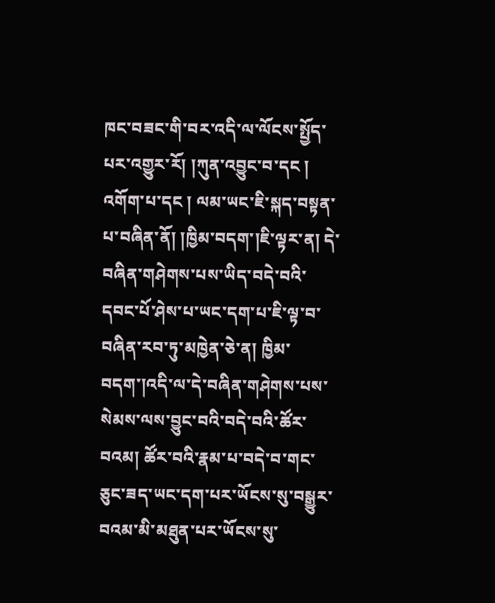ཁང་བཟང་གི་བར་འདི་ལ་ལོངས་སྤྱོད་པར་འགྱུར་རོ། །ཀུན་འབྱུང་བ་དང ། འགོག་པ་དང ། ལམ་ཡང་ཇི་སྐད་བསྟན་པ་བཞིན་ནོ། །ཁྱིམ་བདག་།ཇི་ལྟར་ན། དེ་བཞིན་གཤེགས་པས་ཡིད་བདེ་བའི་དབང་པོ་ཤེས་པ་ཡང་དག་པ་ཇི་ལྟ་བ་བཞིན་རབ་ཏུ་མཁྱེན་ཅེ་ན། ཁྱིམ་བདག་།འདི་ལ་དེ་བཞིན་གཤེགས་པས་སེམས་ལས་བྱུང་བའི་བདེ་བའི་ཚོར་བའམ། ཚོར་བའི་རྣམ་པ་བདེ་བ་གང་ཅུང་ཟད་ཡང་དག་པར་ཡོངས་སུ་བསྒྱུར་བའམ་མི་མཐུན་པར་ཡོངས་སུ་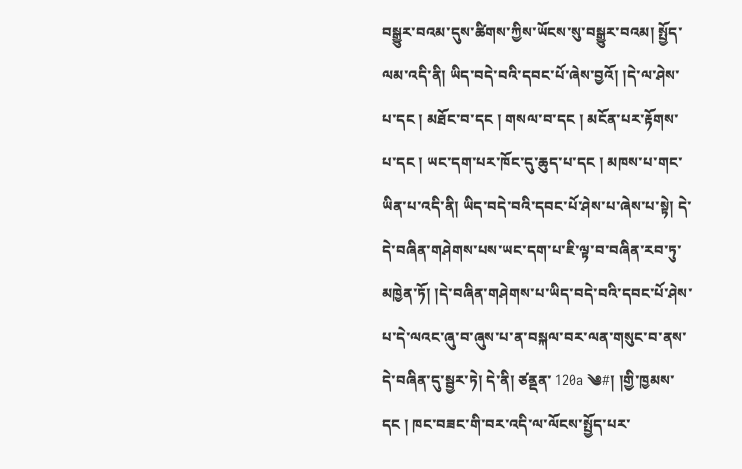བསྒྱུར་བའམ་དུས་ཚིགས་ཀྱིས་ཡོངས་སུ་བསྒྱུར་བའམ། སྤྱོད་ལམ་འདི་ནི། ཡིད་བདེ་བའི་དབང་པོ་ཞེས་བྱའོ། །དེ་ལ་ཤེས་པ་དང ། མཐོང་བ་དང ། གསལ་བ་དང ། མངོན་པར་རྟོགས་པ་དང ། ཡང་དག་པར་ཁོང་དུ་ཆུད་པ་དང ། མཁས་པ་གང་ཡིན་པ་འདི་ནི། ཡིད་བདེ་བའི་དབང་པོ་ཤེས་པ་ཞེས་པ་སྟེ། དེ་དེ་བཞིན་གཤེགས་པས་ཡང་དག་པ་ཇི་ལྟ་བ་བཞིན་རབ་ཏུ་མཁྱེན་ཏོ། །དེ་བཞིན་གཤེགས་པ་ཡིད་བདེ་བའི་དབང་པོ་ཤེས་པ་དེ་ལའང་ཞུ་བ་ཞུས་པ་ན་བསྐལ་བར་ལན་གསུང་བ་ནས་དེ་བཞིན་དུ་སྦྱར་ཏེ། དེ་ནི། ཙནྡན་ 120a ༄#། །གྱི་ཁྱམས་དང ། ཁང་བཟང་གི་བར་འདི་ལ་ལོངས་སྤྱོད་པར་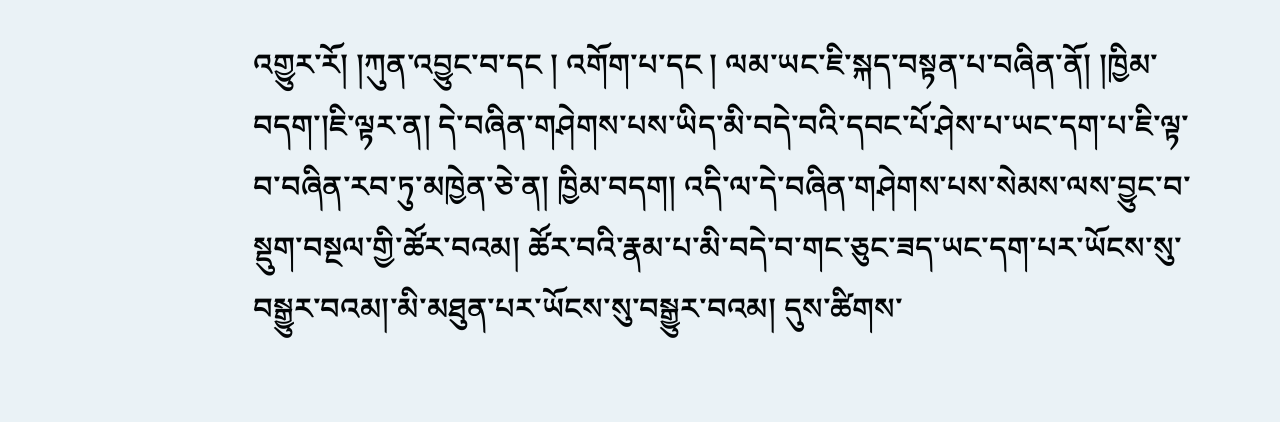འགྱུར་རོ། །ཀུན་འབྱུང་བ་དང ། འགོག་པ་དང ། ལམ་ཡང་ཇི་སྐད་བསྟན་པ་བཞིན་ནོ། །ཁྱིམ་བདག་།ཇི་ལྟར་ན། དེ་བཞིན་གཤེགས་པས་ཡིད་མི་བདེ་བའི་དབང་པོ་ཤེས་པ་ཡང་དག་པ་ཇི་ལྟ་བ་བཞིན་རབ་ཏུ་མཁྱེན་ཅེ་ན། ཁྱིམ་བདག། འདི་ལ་དེ་བཞིན་གཤེགས་པས་སེམས་ལས་བྱུང་བ་སྡུག་བསྔལ་གྱི་ཚོར་བའམ། ཚོར་བའི་རྣམ་པ་མི་བདེ་བ་གང་ཅུང་ཟད་ཡང་དག་པར་ཡོངས་སུ་བསྒྱུར་བའམ།་མི་མཐུན་པར་ཡོངས་སུ་བསྒྱུར་བའམ། དུས་ཚིགས་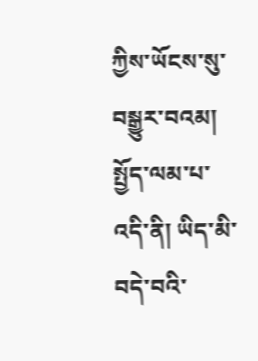ཀྱིས་ཡོངས་སུ་བསྒྱུར་བའམ། སྤྱོད་ལམ་པ་འདི་ནི། ཡིད་མི་བདེ་བའི་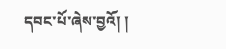དབང་པོ་ཞེས་བྱའོ། །